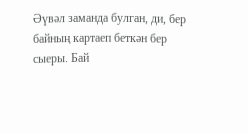Әүвәл заманда булган, ди, бер байның картаеп беткән бер сыеры. Бай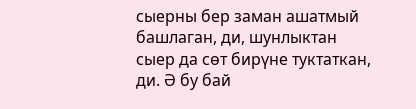сыерны бер заман ашатмый башлаган, ди, шунлыктан сыер да сөт бирүне туктаткан, ди. Ә бу бай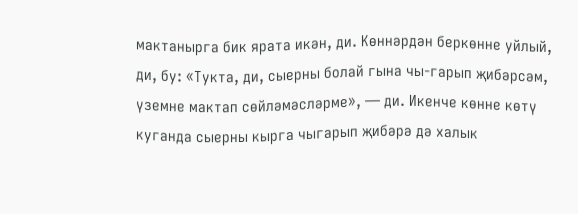мактанырга бик ярата икән, ди. Көннәрдән беркөнне уйлый, ди, бу: «Тукта, ди, сыерны болай гына чы-гарып җибәрсәм, үземне мактап сөйләмәсләрме», — ди. Икенче көнне көтү куганда сыерны кырга чыгарып җибәрә дә халык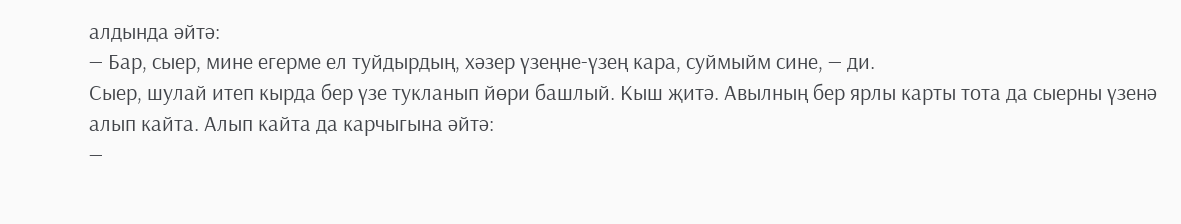алдында әйтә:
— Бар, сыер, мине егерме ел туйдырдың, хәзер үзеңне-үзең кара, суймыйм сине, — ди.
Сыер, шулай итеп кырда бер үзе тукланып йөри башлый. Кыш җитә. Авылның бер ярлы карты тота да сыерны үзенә алып кайта. Алып кайта да карчыгына әйтә:
—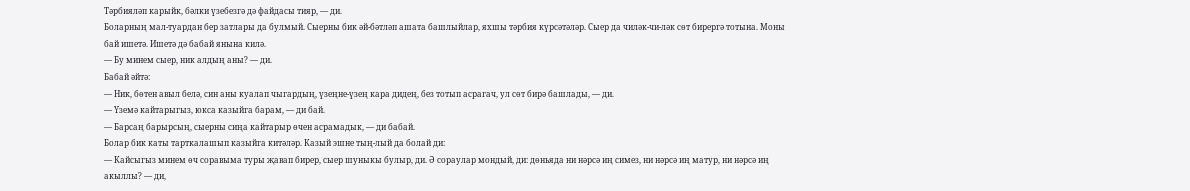Тәрбияләп карыйк, бәлки үзебезгә дә файдасы тияр, — ди.
Боларның мал-туардан бер затлары да булмый. Сыерны бик әй-бәтләп ашата башлыйлар, яхшы тәрбия күрсәтәләр. Сыер да чиләк-чи-ләк сөт бирергә тотына. Моны бай ишетә. Ишетә дә бабай янына килә.
— Бу минем сыер, ник алдың аны? — ди.
Бабай әйтә:
— Ник, бөтен авыл белә, син аны куалап чыгардың, үзеңне-үзең кара дидең, без тотып асрагач, ул сөт бирә башлады, — ди.
— Үземә кайтарыгыз, юкса казыйга барам, — ди бай.
— Барсаң барырсың, сыерны сиңа кайтарыр өчен асрамадык, — ди бабай.
Болар бик каты тарткалашып казыйга китәләр. Казый эшне тың-лый да болай ди:
— Кайсыгыз минем өч соравыма туры җавап бирер, сыер шуныкы булыр, ди. Ә сораулар мондый, ди: дөньяда ни нәрсә иң симез, ни нәрсә иң матур, ни нәрсә иң акыллы? — ди,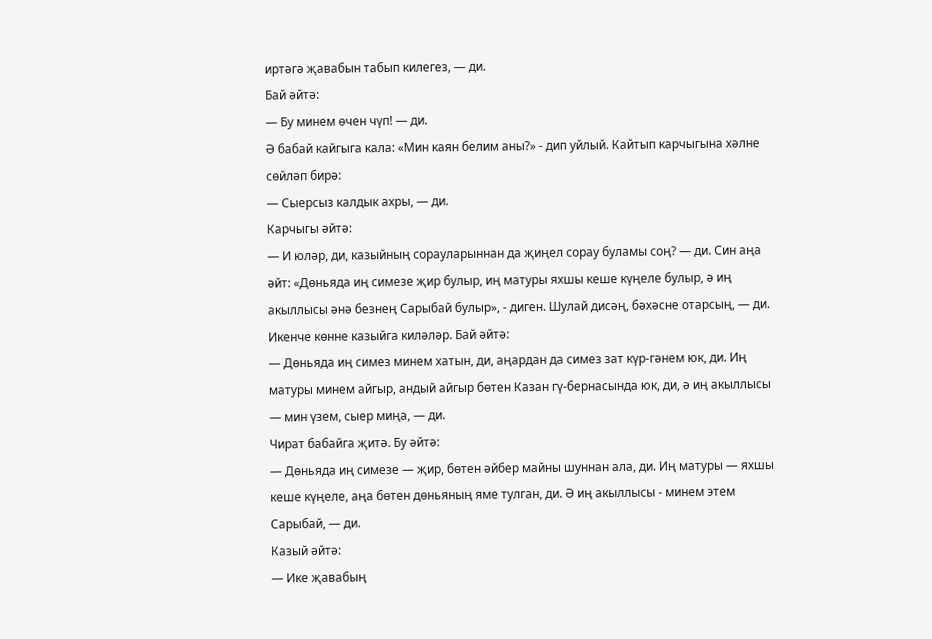иртәгә җавабын табып килегез, — ди.
Бай әйтә:
— Бу минем өчен чүп! — ди.
Ә бабай кайгыга кала: «Мин каян белим аны?» - дип уйлый. Кайтып карчыгына хәлне сөйләп бирә:
— Сыерсыз калдык ахры, — ди.
Карчыгы әйтә:
— И юләр, ди, казыйның сорауларыннан да җиңел сорау буламы соң? — ди. Син аңа әйт: «Дөньяда иң симезе җир булыр, иң матуры яхшы кеше күңеле булыр, ә иң акыллысы әнә безнең Сарыбай булыр», - диген. Шулай дисәң, бәхәсне отарсың, — ди.
Икенче көнне казыйга киләләр. Бай әйтә:
— Дөньяда иң симез минем хатын, ди, аңардан да симез зат күр-гәнем юк, ди. Иң матуры минем айгыр, андый айгыр бөтен Казан гү-бернасында юк, ди, ә иң акыллысы — мин үзем, сыер миңа, — ди.
Чират бабайга җитә. Бу әйтә:
— Дөньяда иң симезе — җир, бөтен әйбер майны шуннан ала, ди. Иң матуры — яхшы кеше күңеле, аңа бөтен дөньяның яме тулган, ди. Ә иң акыллысы - минем этем Сарыбай, — ди.
Казый әйтә:
— Ике җавабың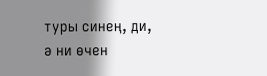туры синең, ди, ә ни өчен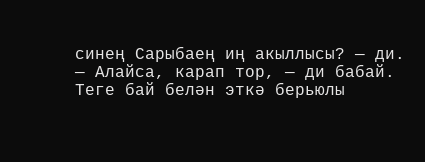синең Сарыбаең иң акыллысы? — ди.
— Алайса, карап тор, — ди бабай. Теге бай белән эткә берьюлы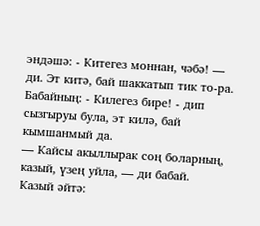эндәшә: - Китегез моннан, чәбә! — ди. Эт китә, бай шаккатып тик то-ра. Бабайның: - Килегез бире! - дип сызгыруы була, эт килә, бай кымшанмый да.
— Кайсы акыллырак соң боларның, казый, үзең уйла, — ди бабай.
Казый әйтә: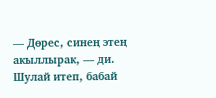— Дөрес, синең этең акыллырак, — ди.
Шулай итеп, бабай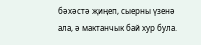бәхәстә җиңеп, сыерны үзенә ала, ә мактанчык бай хур була.